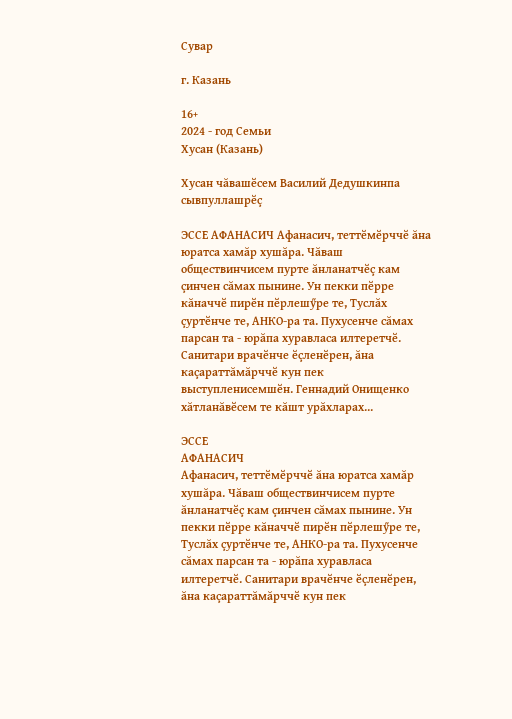Сувар

г. Казань

16+
2024 - год Семьи
Хусан (Казань)

Хусан чăвашӗсем Василий Дедушкинпа сывпуллашрӗç

ЭССЕ АФАНАСИЧ Афанасич, теттӗмӗрччӗ ăна юратса хамăр хушăра. Чăваш обществинчисем пурте ăнланатчӗç кам çинчен сăмах пынине. Ун пекки пӗрре кăначчӗ пирӗн пӗрлешӳре те, Туслăх çуртӗнче те, АНКО-ра та. Пухусенче сăмах парсан та - юрăпа хуравласа илтеретчӗ. Санитари врачӗнче ӗçленӗрен, ăна каçараттăмăрччӗ кун пек выступленисемшӗн. Геннадий Онищенко хăтланăвӗсем те кăшт урăхларах...

ЭССЕ
АФАНАСИЧ
Афанасич, теттӗмӗрччӗ ăна юратса хамăр хушăра. Чăваш обществинчисем пурте ăнланатчӗç кам çинчен сăмах пынине. Ун пекки пӗрре кăначчӗ пирӗн пӗрлешӳре те, Туслăх çуртӗнче те, АНКО-ра та. Пухусенче сăмах парсан та - юрăпа хуравласа илтеретчӗ. Санитари врачӗнче ӗçленӗрен, ăна каçараттăмăрччӗ кун пек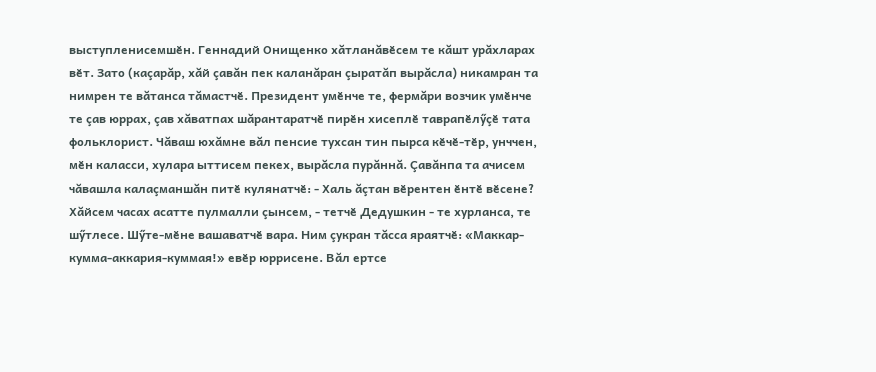выступленисемшӗн. Геннадий Онищенко хăтланăвӗсем те кăшт урăхларах вӗт. Зато (каçарăр, хăй çавăн пек каланăран çыратăп вырăсла) никамран та нимрен те вăтанса тăмастчӗ. Президент умӗнче те, фермăри возчик умӗнче те çав юррах, çав хăватпах шăрантаратчӗ пирӗн хисеплӗ таврапӗлӳçӗ тата фольклорист. Чăваш юхăмне вăл пенсие тухсан тин пырса кӗчӗ-тӗр, унччен, мӗн каласси, хулара ыттисем пекех, вырăсла пурăннă. Çавăнпа та ачисем чăвашла калаçманшăн питӗ кулянатчӗ: - Халь ăçтан вӗрентен ӗнтӗ вӗсене? Хăйсем часах асатте пулмалли çынсем, - тетчӗ Дедушкин - те хурланса, те шӳтлесе. Шӳте-мӗне вашаватчӗ вара. Ним çукран тăсса яраятчӗ: «Маккар-кумма-аккария-куммая!» евӗр юррисене. Вăл ертсе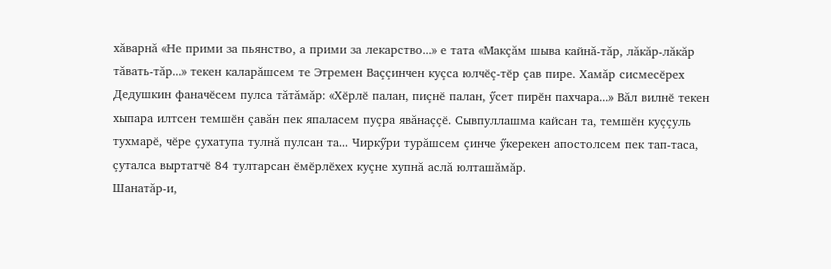хăварнă «Не прими за пьянство, а прими за лекарство...» е тата «Макçăм шыва кайнă-тăр, лăкăр-лăкăр тăвать-тăр...» текен каларăшсем те Этремен Ваççинчен куçса юлчӗç-тӗр çав пире. Хамăр сисмесӗрех Дедушкин фаначӗсем пулса тăтăмăр: «Хӗрлӗ палан, пиçнӗ палан, ӳсет пирӗн пахчара...» Вăл вилнӗ текен хыпара илтсен темшӗн çавăн пек япаласем пуçра явăнаççӗ. Сывпуллашма кайсан та, темшӗн куççуль тухмарӗ, чӗре çухатупа тулнă пулсан та... Чиркӳри турăшсем çинче ӳкерекен апостолсем пек тап-таса, çуталса выртатчӗ 84 тултарсан ӗмӗрлӗхех куçне хупнă аслă юлташăмăр.
Шанатăр-и,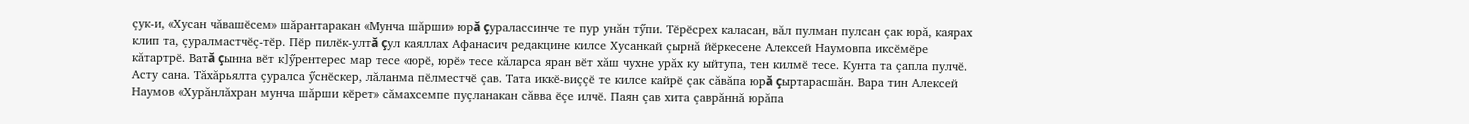çук-и, «Хусан чăвашӗсем» шăрантаракан «Мунча шăрши» юрă çуралассинче те пур унăн тӳпи. Тӗрӗсрех каласан, вăл пулман пулсан çак юрă, каярах клип та, çуралмастчӗç-тӗр. Пӗр пилӗк-ултă çул каяллах Афанасич редакцине килсе Хусанкай çырнă йӗркесене Алексей Наумовпа иксӗмӗре кăтартрӗ. Ватă çынна вӗт к]ӳрентерес мар тесе «юрӗ, юрӗ» тесе кăларса яран вӗт хăш чухне урăх ку ыйтупа, тен килмӗ тесе. Кунта та çапла пулчӗ. Асту сана. Тăхăрьялта çуралса ӳснӗскер, лăланма пӗлместчӗ çав. Тата иккӗ-виççӗ те килсе кайрӗ çак сăвăпа юрă çыртарасшăн. Вара тин Алексей Наумов «Хурăнлăхран мунча шăрши кӗрет» сăмахсемпе пуçланакан сăвва ӗçе илчӗ. Паян çав хита çаврăннă юрăпа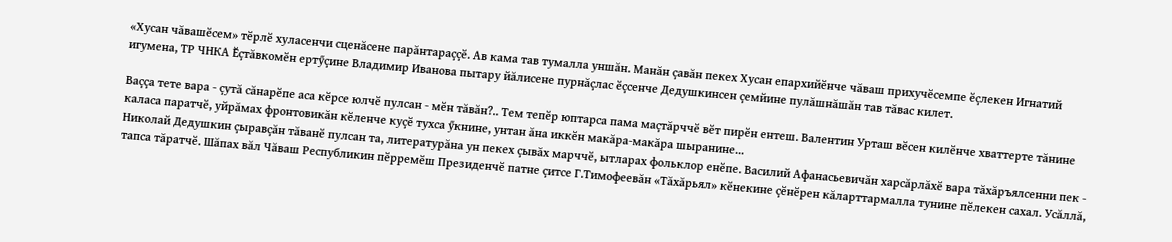«Хусан чăвашӗсем» тӗрлӗ хуласенчи сценăсене парăнтараççӗ. Ав кама тав тумалла уншăн. Манăн çавăн пекех Хусан епархийӗнче чăваш прихучӗсемпе ӗçлекен Игнатий игумена, ТР ЧНКА Ӗçтăвкомӗн ертӳçине Владимир Иванова пытару йăлисене пурнăçлас ӗçсенче Дедушкинсен çемйине пулăшнăшăн тав тăвас килет.

Ваççа тете вара - çутă сăнарӗпе аса кӗрсе юлчӗ пулсан - мӗн тăвăн?.. Тем тепӗр юптарса пама маçтăрччӗ вӗт пирӗн ентеш. Валентин Урташ вӗсен килӗнче хваттерте тăнине каласа паратчӗ, уйрăмах фронтовикăн кӗленче куçӗ тухса ӳкнине, унтан ăна иккӗн макăра-макăра шыранине...
Николай Дедушкин çыравçăн тăванӗ пулсан та, литературăна ун пекех çывăх марччӗ, ытларах фольклор енӗпе. Василий Афанасьевичăн харсăрлăхӗ вара тăхăръялсенни пек - тапса тăратчӗ. Шăпах вăл Чăваш Республикин пӗрремӗш Президенчӗ патне çитсе Г.Тимофеевăн «Тăхăрьял» кӗнекине çӗнӗрен кăларттармалла тунине пӗлекен сахал. Усăллă,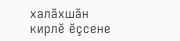халăхшăн кирлӗ ӗçсене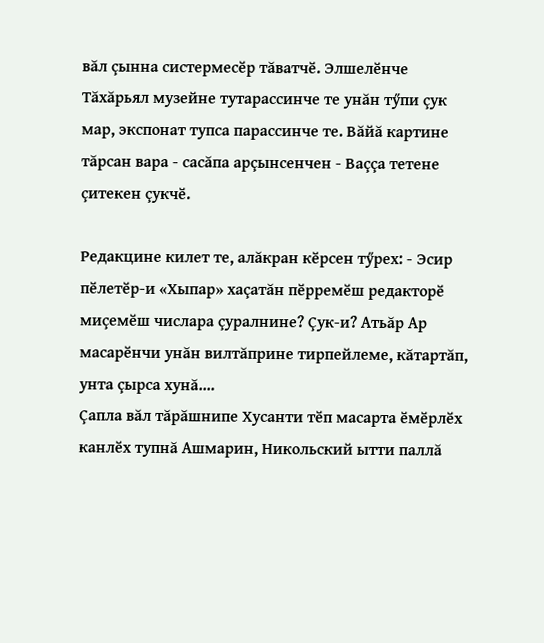вăл çынна систермесӗр тăватчӗ. Элшелӗнче Тăхăрьял музейне тутарассинче те унăн тӳпи çук мар, экспонат тупса парассинче те. Вăйă картине тăрсан вара - сасăпа арçынсенчен - Ваççа тетене çитекен çукчӗ.

Редакцине килет те, алăкран кӗрсен тӳрех: - Эсир пӗлетӗр-и «Хыпар» хаçатăн пӗрремӗш редакторӗ миçемӗш числара çуралнине? Çук-и? Атьăр Ар масарӗнчи унăн вилтăприне тирпейлеме, кăтартăп, унта çырса хунă....
Çапла вăл тăрăшнипе Хусанти тӗп масарта ӗмӗрлӗх канлӗх тупнă Ашмарин, Никольский ытти паллă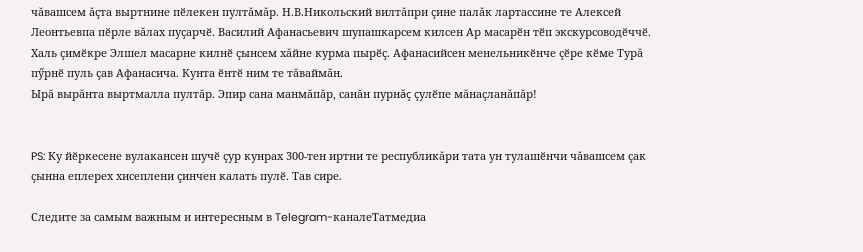чăвашсем ăçта выртнине пӗлекен пултăмăр. Н.В.Никольский вилтăпри çине палăк лартассине те Алексей Леонтьевпа пӗрле вăлах пуçарчӗ. Василий Афанасьевич шупашкарсем килсен Ар масарӗн тӗп экскурсоводӗччӗ.
Халь çимӗкре Элшел масарне килнӗ çынсем хăйне курма пырӗç. Афанасийсен менельникӗнче çӗре кӗме Турă пӳрнӗ пуль çав Афанасича. Кунта ӗнтӗ ним те тăваймăн.
Ырă вырăнта выртмалла пултăр. Эпир сана манмăпăр, санăн пурнăç çулӗпе мăнаçланăпăр!


PS: Ку йӗркесене вулакансен шучӗ çур кунрах 300-тен иртни те республикăри тата ун тулашӗнчи чăвашсем çак çынна еплерех хисеплени çинчен калать пулӗ. Тав сире.

Следите за самым важным и интересным в Telegram-каналеТатмедиа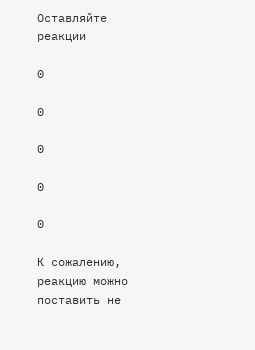Оставляйте реакции

0

0

0

0

0

К сожалению, реакцию можно поставить не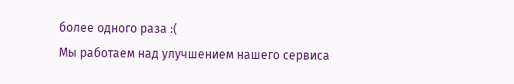более одного раза :(
Мы работаем над улучшением нашего сервиса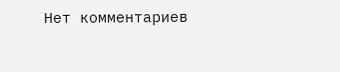Нет комментариев